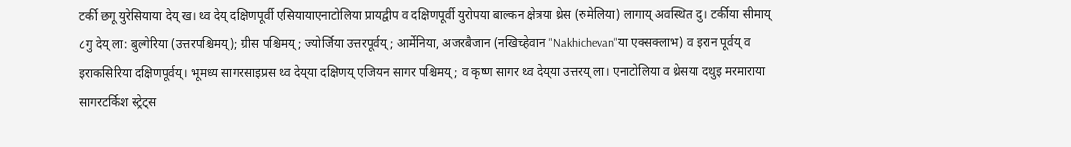टर्की छगू युरेसियाया देय्‌ ख। थ्व देय्‌ दक्षिणपूर्वी एसियायाएनाटोलिया प्रायद्वीप व दक्षिणपूर्वी युरोपया बाल्कन क्षेत्रया थ्रेस (रुमेलिया) लागाय् अवस्थित दु। टर्कीया सीमाय् ८गु देय्‌ ला: बुल्गेरिया (उत्तरपश्चिमय्); ग्रीस पश्चिमय्; ज्योर्जिया उत्तरपूर्वय्; आर्मेनिया, अजरबैजान (नखिच्हेवान "Nakhichevan"या एक्सक्लाभ) व इरान पूर्वय् व इराकसिरिया दक्षिणपूर्वय्। भूमध्य सागरसाइप्रस थ्व देय्‌या दक्षिणय् एजियन सागर पश्चिमय्; व कृष्ण सागर थ्व देय्‌या उत्तरय् ला। एनाटोलिया व थ्रेसया दथुइ मरमाराया सागरटर्किश स्ट्रेट्स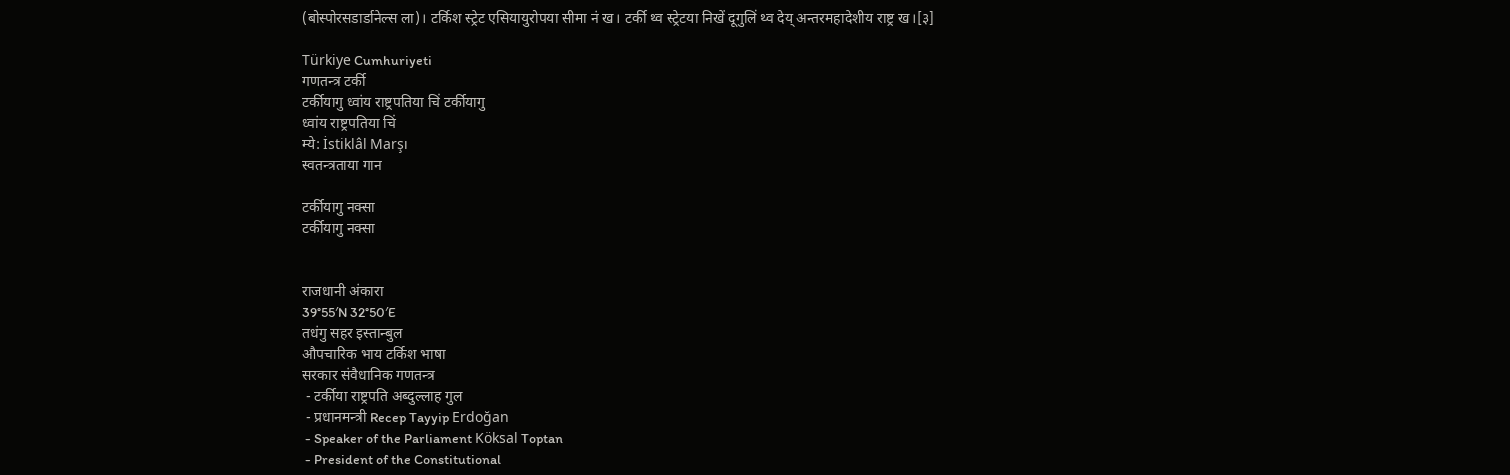(बोस्पोरसडार्डानेल्स ला)। टर्किश स्ट्रेट एसियायुरोपया सीमा नं ख। टर्की थ्व स्ट्रेटया निखें दूगुलिं थ्व देय्‌ अन्तरमहादेशीय राष्ट्र ख।[३]

Türkiye Cumhuriyeti
गणतन्त्र टर्की
टर्कीयागु ध्वांय राष्ट्रपतिया चिं टर्कीयागु
ध्वांय राष्ट्रपतिया चिं
म्ये: İstiklâl Marşı
स्वतन्त्रताया गान

टर्कीयागु नक्सा
टर्कीयागु नक्सा


राजधानी अंकारा
39°55′N 32°50′E
तधंगु सहर इस्तान्बुल
औपचारिक भाय टर्किश भाषा
सरकार संवैधानिक गणतन्त्र
 - टर्कीया राष्ट्रपति अब्दुल्लाह गुल
 - प्रधानमन्त्री Recep Tayyip Erdoğan
 - Speaker of the Parliament Köksal Toptan
 - President of the Constitutional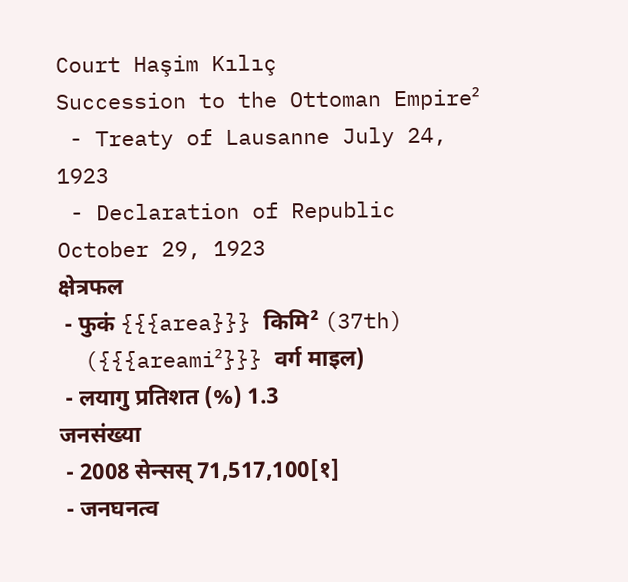Court Haşim Kılıç
Succession to the Ottoman Empire²
 - Treaty of Lausanne July 24, 1923
 - Declaration of Republic October 29, 1923
क्षेत्रफल
 - फुकं {{{area}}} किमि² (37th)
  ({{{areami²}}} वर्ग माइल)
 - लयागु प्रतिशत (%) 1.3
जनसंख्या
 - 2008 सेन्सस् 71,517,100[१]
 - जनघनत्व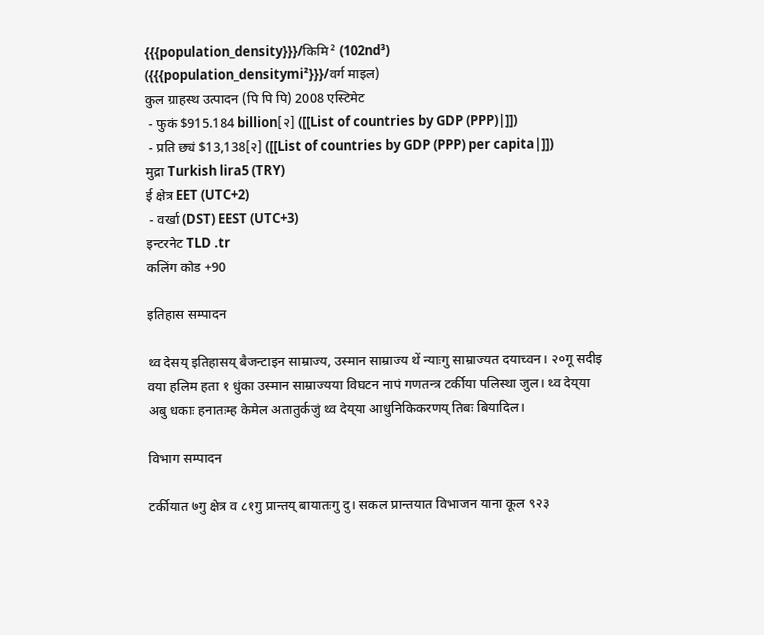{{{population_density}}}/किमि² (102nd³)
({{{population_densitymi²}}}/वर्ग माइल)
कुल ग्राहस्थ उत्पादन (पि पि पि) 2008 एस्टिमेट
 - फुकं $915.184 billion[२] ([[List of countries by GDP (PPP)|]])
 - प्रति छ्यं $13,138[२] ([[List of countries by GDP (PPP) per capita|]])
मुद्रा Turkish lira5 (TRY)
ई क्षेत्र EET (UTC+2)
 - वर्खा (DST) EEST (UTC+3)
इन्टरनेट TLD .tr
कलिंग कोड +90

इतिहास सम्पादन

थ्व देसय् इतिहासय् बैजन्टाइन साम्राज्य, उस्मान साम्राज्य थें न्याःगु साम्राज्यत दयाच्वन। २०गू सदीइ वया हलिम हता १ धुंका उस्मान साम्राज्यया विघटन नापं गणतन्त्र टर्कीया पलिस्था जुल। थ्व देय्‌या अबु धकाः हनातःम्ह केमेल अतातुर्कजुं थ्व देय्‌या आधुनिकिकरणय् तिबः बियादिल।

विभाग सम्पादन

टर्कीयात ७गु क्षेत्र व ८१गु प्रान्तय् बायातःगु दु। सकल प्रान्तयात विभाजन याना कूल ९२३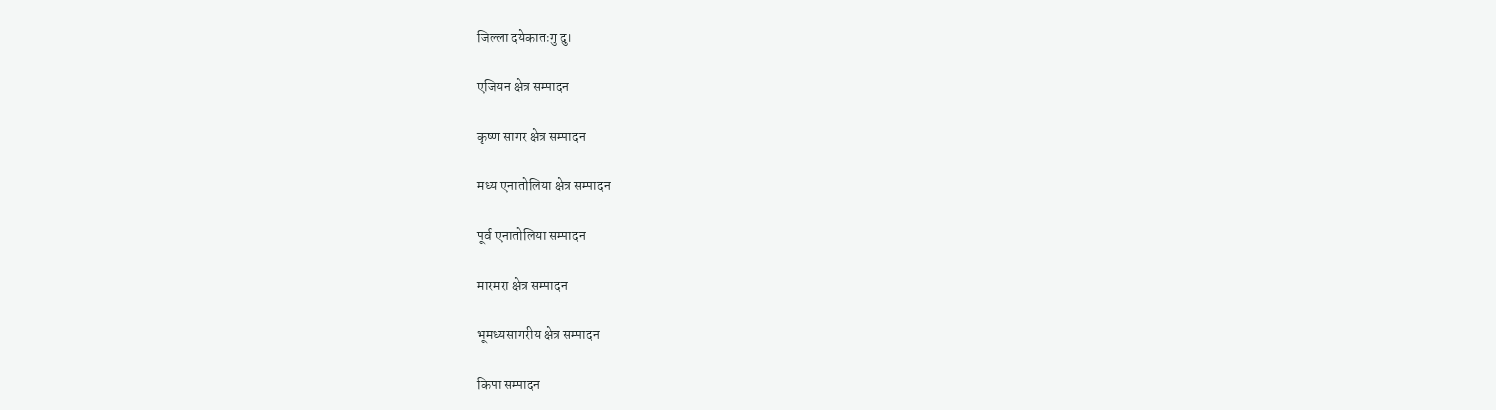जिल्ला दयेकातःगु दु।

एजियन क्षेत्र सम्पादन

कृष्ण सागर क्षेत्र सम्पादन

मध्य एनातोलिया क्षेत्र सम्पादन

पूर्व एनातोलिया सम्पादन

मारमरा क्षेत्र सम्पादन

भूमध्यसागरीय क्षेत्र सम्पादन

किपा सम्पादन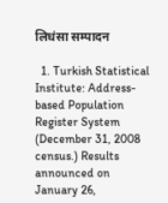लिधंसा सम्पादन

  1. Turkish Statistical Institute: Address-based Population Register System (December 31, 2008 census.) Results announced on January 26,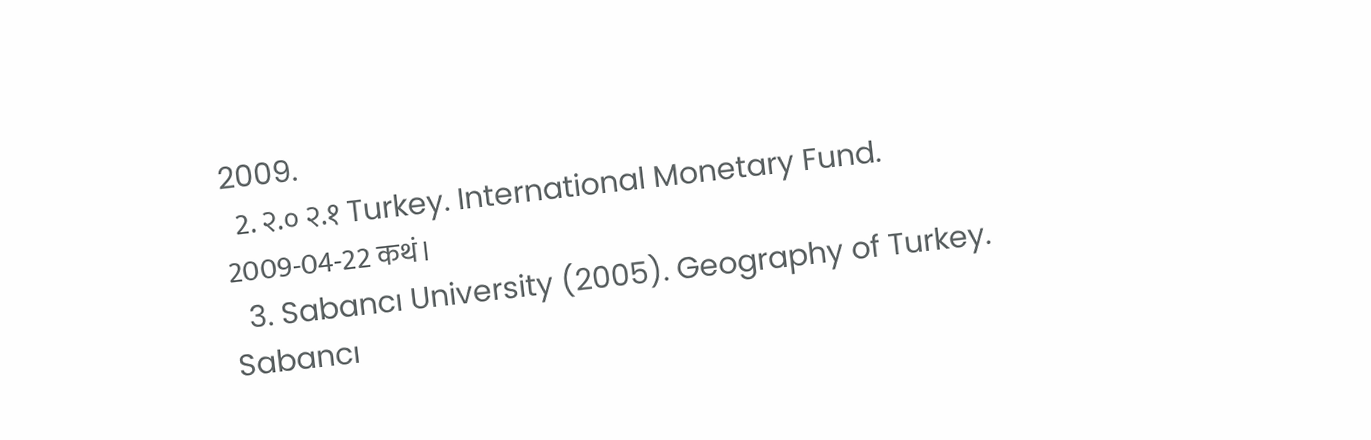2009.
  2. २.० २.१ Turkey. International Monetary Fund. 2009-04-22 कथं।
  3. Sabancı University (2005). Geography of Turkey. Sabancı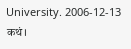University. 2006-12-13 कथं।